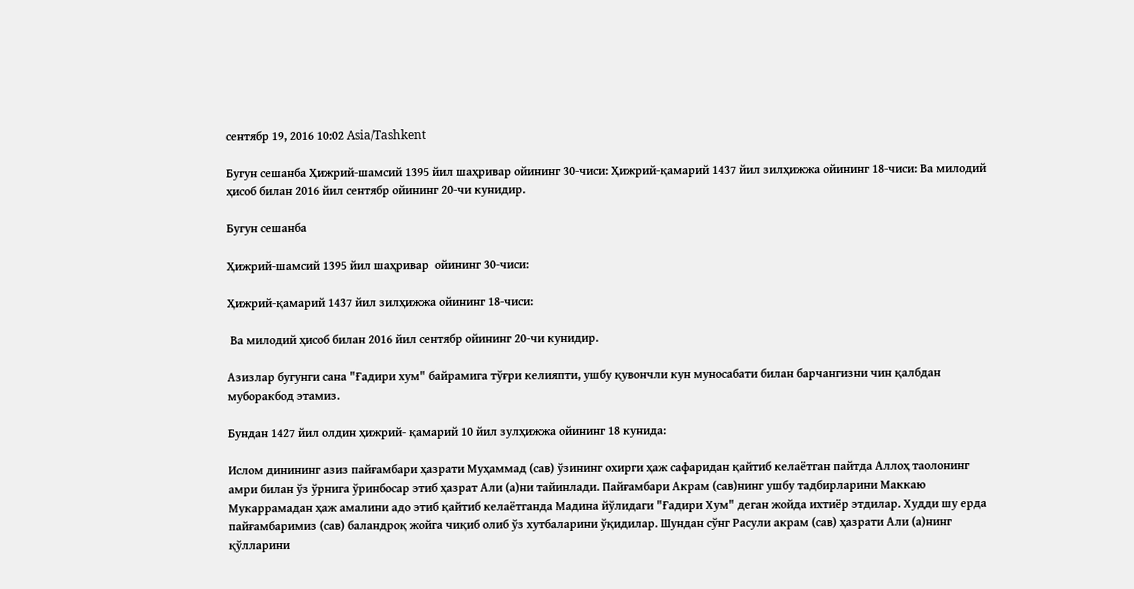сентябр 19, 2016 10:02 Asia/Tashkent

Бугун сешанба Ҳижрий-шамсий 1395 йил шаҳривар ойининг 30-чиси: Ҳижрий-қамарий 1437 йил зилҳижжа ойининг 18-чиси: Ва милодий ҳисоб билан 2016 йил сентябр ойининг 20-чи кунидир.

Бугун сешанба

Ҳижрий-шамсий 1395 йил шаҳривар  ойининг 30-чиси:

Ҳижрий-қамарий 1437 йил зилҳижжа ойининг 18-чиси:

 Ва милодий ҳисоб билан 2016 йил сентябр ойининг 20-чи кунидир.

Азизлар бугунги сана "Ғадири хум" байрамига тўғри келияпти, ушбу қувончли кун муносабати билан барчангизни чин қалбдан муборакбод этамиз.

Бундан 1427 йил олдин ҳижрий- қамарий 10 йил зулҳижжа ойининг 18 кунида:

Ислом динининг азиз пайғамбари ҳазрати Муҳаммад (сав) ўзининг охирги ҳаж сафаридан қайтиб келаётган пайтда Аллоҳ таолонинг амри билан ўз ўрнига ўринбосар этиб ҳазрат Али (а)ни тайинлади. Пайғамбари Акрам (сав)нинг ушбу тадбирларини Маккаю Мукаррамадан ҳаж амалини адо этиб қайтиб келаётганда Мадина йўлидаги "Ғадири Хум" деган жойда ихтиёр этдилар. Худди шу ерда пайғамбаримиз (сав) баландроқ жойга чиқиб олиб ўз хутбаларини ўқидилар. Шундан сўнг Расули акрам (сав) ҳазрати Али (а)нинг қўлларини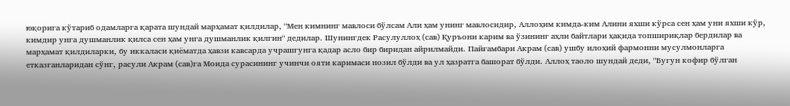юқорига кўтариб одамларга қарата шундай марҳамат қилдилар, "Мен кимнинг мавлоси бўлсам Али ҳам унинг мавлосидир, Аллоҳим кимда-ким Алини яхши кўрса сен ҳам уни яхши кўр, кимдир унга душманлик қилса сен ҳам унга душманлик қилгин" дедилар. Шунингдек Расулуллоҳ (сав) Қуръони карим ва ўзининг аҳли байтлари ҳақида топшириқлар бердилар ва марҳамат қилдиларки, бу иккаласи қиёматда ҳавзи кавсарда учрашгунга қадар асло бир биридан айрилмайди. Пайғамбари Акрам (сав) ушбу илоҳий фармонни мусулмонларга етказганларидан сўнг, расули Акрам (сав)га Моида сурасининг учинчи ояти каримаси нозил бўлди ва ул ҳазратга башорат бўлди. Аллоҳ таоло шундай деди, "Бугун кофир бўлган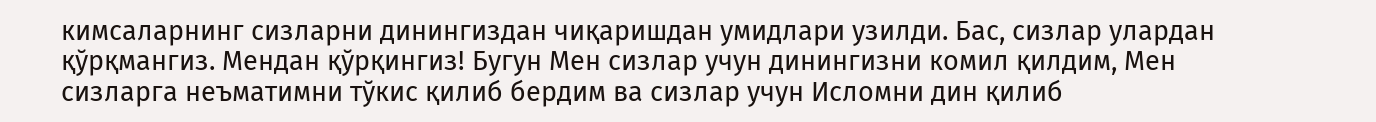кимсаларнинг сизларни динингиздан чиқаришдан умидлари узилди. Бас, сизлар улардан қўрқмангиз. Мендан қўрқингиз! Бугун Мен сизлар учун динингизни комил қилдим, Мен сизларга неъматимни тўкис қилиб бердим ва сизлар учун Исломни дин қилиб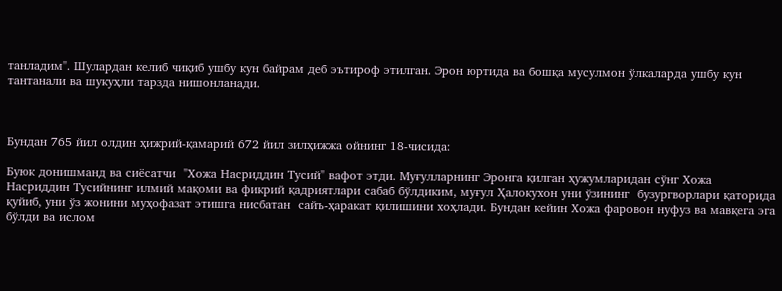танладим". Шулардан келиб чиқиб ушбу кун байрам деб эътироф этилган. Эрон юртида ва бошқа мусулмон ўлкаларда ушбу кун тантанали ва шукуҳли тарзда нишонланади.



Бундан 765 йил олдин ҳижрий-қамарий 672 йил зилҳижжа ойнинг 18-чисида:

Буюк донишманд ва сиёсатчи  "Хожа Насриддин Тусий" вафот этди. Муғулларнинг Эронга қилган ҳужумларидан сўнг Хожа Насриддин Тусийнинг илмий мақоми ва фикрий қадриятлари сабаб бўлдиким, муғул Ҳалокухон уни ўзининг  бузургворлари қаторида қуйиб, уни ўз жонини муҳофазат этишга нисбатан  сайъ-ҳаракат қилишини хоҳлади. Бундан кейин Хожа фаровон нуфуз ва мавқега эга бўлди ва ислом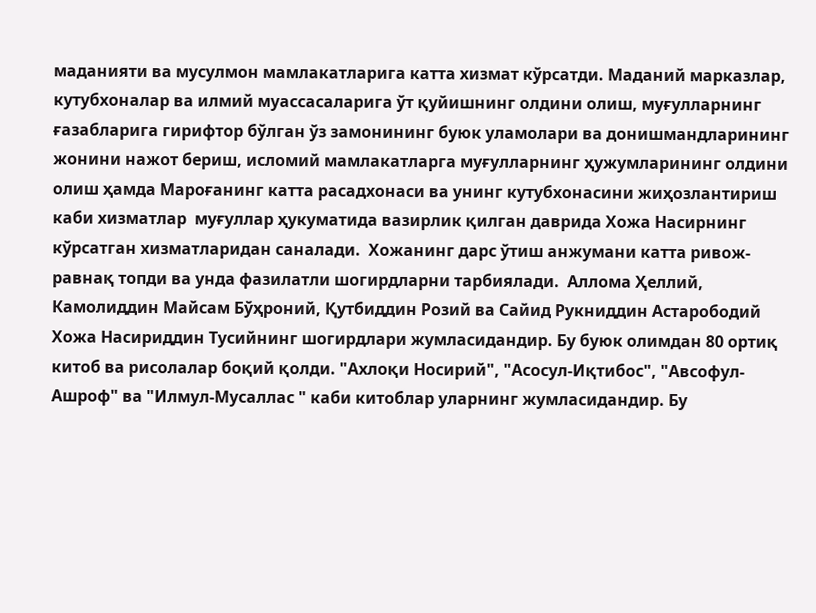маданияти ва мусулмон мамлакатларига катта хизмат кўрсатди. Маданий марказлар, кутубхоналар ва илмий муассасаларига ўт қуйишнинг олдини олиш, муғулларнинг ғазабларига гирифтор бўлган ўз замонининг буюк уламолари ва донишмандларининг жонини нажот бериш, исломий мамлакатларга муғулларнинг ҳужумларининг олдини олиш ҳамда Мароғанинг катта расадхонаси ва унинг кутубхонасини жиҳозлантириш каби хизматлар  муғуллар ҳукуматида вазирлик қилган даврида Хожа Насирнинг кўрсатган хизматларидан саналади.  Хожанинг дарс ўтиш анжумани катта ривож-равнақ топди ва унда фазилатли шогирдларни тарбиялади.  Аллома Ҳеллий, Камолиддин Майсам Бўҳроний, Қутбиддин Розий ва Сайид Рукниддин Астарободий Хожа Насириддин Тусийнинг шогирдлари жумласидандир. Бу буюк олимдан 80 ортиқ китоб ва рисолалар боқий қолди. "Ахлоқи Носирий", "Асосул-Иқтибос", "Авсофул-Ашроф" ва "Илмул-Мусаллас " каби китоблар уларнинг жумласидандир. Бу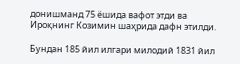донишманд 75 ёшида вафот этди ва Ироқнинг Козимин шаҳрида дафн этилди.

Бундан 185 йил илгари милодий 1831 йил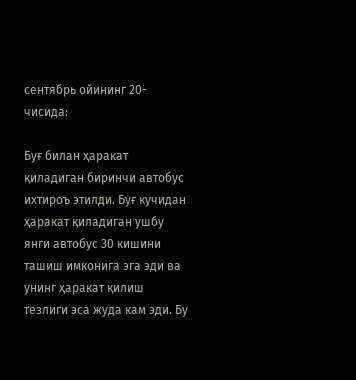сентябрь ойининг 20-чисида:

Буғ билан ҳаракат қиладиган биринчи автобус ихтироъ этилди. Буғ кучидан ҳаракат қиладиган ушбу янги автобус 30 кишини ташиш имконига эга эди ва унинг ҳаракат қилиш тезлиги эса жуда кам эди. Бу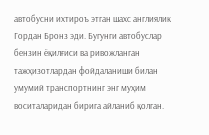автобусни ихтироъ этган шахс англиялик Гордан Бронз эди. Бугунги автобуслар бензин ёқилғиси ва ривожланган тажҳизотлардан фойдаланиши билан умумий транспортнинг энг муҳим воситаларидан бирига айланиб қолган.